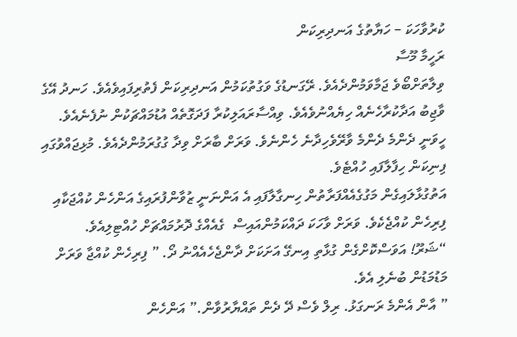ކުރުވާހަކަ – ހަޔާތުގެ އަނދިރިކަން
ރަހީމާ މޫސާ
ވިލާތަށްބޯވެ ޖަމާވަމުންދެއެވެ. ރޭގަނޑުގެ ވަގުތުކަމުން އަނދިރިކަން ފެތުރިފައިވެއެވެ. ހަނދު އޭގެ ވާޖިބު އަދާކުރާހެނެއް ހިޔެއްނުވެއެވެ. ވިއްސާރައަލިކުރާ ފަދަގޮތެއް އުޑުމައްޗަކުން ނުފެނެއެވެ. ހީވަނީ ދެންމެ ދެންމެ ވާރޭވެހިދާނެ ހެންނެވެ. ވަރަށް ބާރަށް ވިދާ ގުގުރަމުންދެއެވެ. މުޅިޖައްވުގައި ފިނިކަން ހިފާލާފައި ހުއްޓެވެ.
އަތުގުޅާލައިގެން މަގުގެއެއްފަރާތުން ހިނގާލާފައި އެ އަންނަނީ ޒުވާންފުރައިގެ އަންހެން ކުއްޖަކާއި ފިރިހެން ކުއްޖެކެވެ. ވަރަށް ވާހަކަ ދައްކަމުންއައިސް  ގެއެއްގެ ދޮރުމައްޗަށް ހުއްޓިލިއެވެ.
“ޝަރޫ! އަވަސްކޮށްގެން ގުޅާތި އިނގޭ އަށަކަށް ދާންޖެހެއެއްނު ދޯ. ” ފިރިހެން ކުއްޖާ ވަރަށް މަޑުމަޑުން ބުނެލި އެވެ.
” އާން އެންމެ ރަނގަޅު. ރިލް ވެސް ދޭ ދެން ތައްޔާރުވާން.” އަންހެން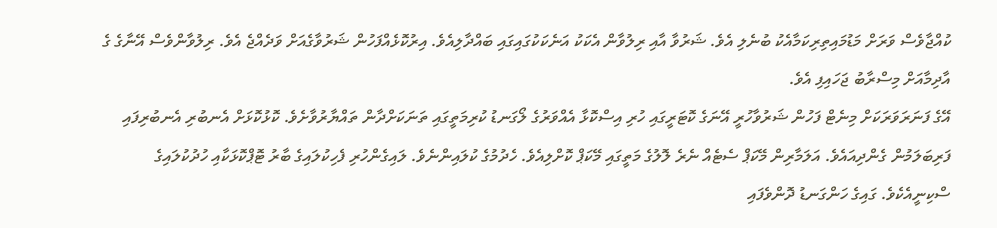ކުއްޖާވެސް ވަރަށް މަޑުމައިތިރިކަމާއެކު ބުނެލި އެވެ. ޝަރުވާ އާއި ރިލުވާން އެކަކު އަނެކަކުގައިގައި ބައްދާލިއެވެ. އިރުކޮޅެއްފަހުން ޝަރުވާގެއަށް ވަދެއްޖެ އެވެ. ރިލުވާންވެސް އޭނާގެ ގެ އާދިމާއަށް މިސްރާބު ޖަހައިފި އެވެ.
އޭގެ ފަނަރަވަރަކަށް މިނެޓް ފަހުން ޝަރުވާހުރީ އޭނަގެ ކޮޓަރީގައި ހުރި އިސްކޮޅާ އެއްވަރުގެ ލޯގަނޑު ކުރިމަތީގައި ތަނަކަށްދާން ތައްޔާރުވާށެވެ. ކޮޅުކޮޅަށް އެނބުރި އެނބުރިފައި ފަރިބަލަމުން ގެންދިއައެވެ. އަލަމާރިން މޭކަޕް ސެޓެއް ނެރެ ލޮލުގެ މަތީގައި މޭކަޕް ކޮށްލިއެވެ. ހެދުމުގެ ކުލައިންނެވެ. ލައިގެންހުރި ފެހިކުލައިގެ ބާރު ޓޮޕްކޮޅަކާއި ހުދުކުލައިގެ ސްކިނީއެކެވެ. ގައިގެ ހަންގަނޑު ދޮންވެފައި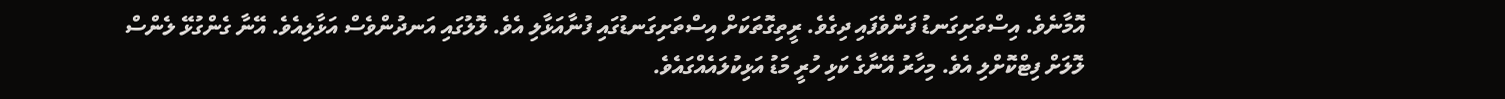އޮމާނެވެ. އިސްތަށިގަނޑު ފަންވެފައި ދިގެވެ. ރީތިގޮތަކަށް އިސްތަށިގަނޑުގައި ފުނާއަޅާލި އެވެ. ލޮލުގައި އަނދުންވެސް އަޅާލިއެވެ. އޭނާ ގެންގުޅޭ ލެންސް ލޮލަށް ފިޓްކޮށްލި އެވެ. މިހާރު އޭނާގެ ކަޅި ހުރީ މަޑު އަޅިކުލައެއްގައެވެ.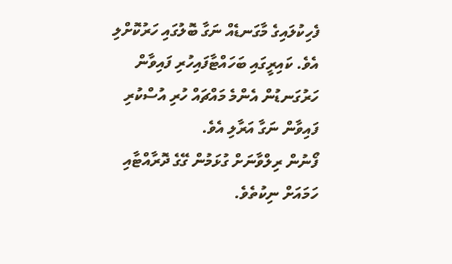ފެހިކުލައިގެ މާގަނޑެއް ނަގާ ބޮލުގައި ހަރުކޮށްލި އެވެ. ކައިރީގައި ބަހައްޓާފައިހުރި ފައިވާން ހަރުގަނޑުން އެންމެ މައްޗައް ހުރި އުސްކުރި ފައިވާން ނަގާ އަރާލި އެވެ.
ފޯނުން ރިލްވާނަށް ގުޅަމުން ގޭގެ ދޮރާއްޓާއި ހަމައަށް ނިކުތެވެ.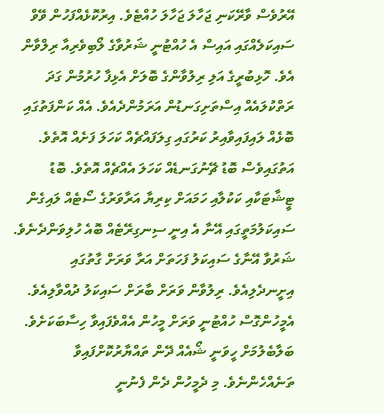އޭރުވެސް ވާރޭކަނި ޖަހާލަ ޖަހާލަ ހުއްޓެވެ. އިރުކޮޅެއްފަހުން ވޭވް ސައިކަލެއްގައި އައިސް އެ ހުއްޓުނީ ޝަރުވާގެ ލޯބިވެރިއާ ރިލްވާން އެވެ. ހޮޅިބުރީގެ އަލި ރިލުވާންގެ ބޮލަށް އެޅިފާ ހުރުމުން ގަދަ ރަތްކުލައެއް އިސްތަށިގަނޑުން އަރަމުންދެއެވެ. އެއް ކަންފަތުގައި ބޮޅެއް ލައިފައިވާއިރު ކަރުގައި ގިލަފައްޗެއް ކަހަލަ ފަށެއް އޮތެވެ. އަތުގައިވެސް ބޮޑު ޗޭނުގަނޑެއް ކަހަލަ އެއްޗެއް އޮތެވެ. ބޮޑު ޓީޝާޓަކާއި ކަކުލާއި ހަމައަށް ކިރިޔާ އަރާވަރުގެ ސޯޓެއް ލައިގެން ސައިކަލުމަތީގައި އޭނާ އެ އިނީ ސިނގިރޭޓެއް ބޮއެ ހުލިވަންދެނެވެ.
ޝަރުވާ އޭނާގެ ސައިކަލު ފަހަތަށް އަރާ ވަރަށް ގާތުގައި އިށީނދެލިއެވެ. ރިލުވާން ވަރަށް ބާރަށް ސައިކަލު ދުއްވާލިއެވެ. އެމީހުންގޮސް ހުއްޓުނީ ވަރަށް މީހުން އެއްވެފައިވާ ހިސާބަކަށެވެ. ބަލާބެލުމަށް ހީވަނީ ޝޯއެއް ދޭން ތައްޔާރުކޮށްފައިވާ ތަނެއްހެންނެވެ. މި ދެމީހުން ދެން ފެނުނީ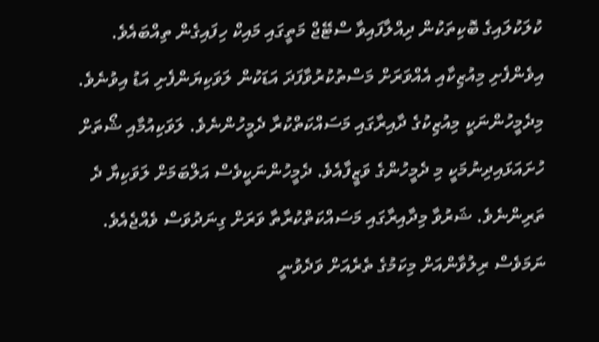ކުލަކުލައިގެ ބޮކިތަކުން ދިއްލާފައިވާ ސްޓޭޖް މަތީގައި މައިކް ހިފައިގެން ތިއްބައެވެ.
އިވެންފެށި މިއުޒިކާއި އެއްވަރަށް މަސްތުކުރުވާފަދަ އަޑަކުން ލަވަކިޔަންފެށި އަޑު އިވުނެވެ. މިދެމީހުންނަކީ މިއުޒިކުގެ ދާއިރާގައި މަސައްކަތްކުރާ ދެމީހުންނެވެ. ލަވަކިއުމާއި ޝޯތަށް ހުށައަޅައިދިނުމަކީ މި ދެމީހުންގެ ވަޒީފާއެވެ. ދެމީހުންނަކީވެސް އަލްބަމަށް ލަވަކިޔާ ދެ ތަރިންނެވެ. ޝަރުވާ މިދާއިރާގައި މަސައްކަތްކުރާތާ ވަރަށް ގިނަދުވަސް ވެއްޖެއެވެ. ނަމަވެސް ރިލުވާންއަށް މިކަމުގެ ތެރެއަށް ވަދެވުނީ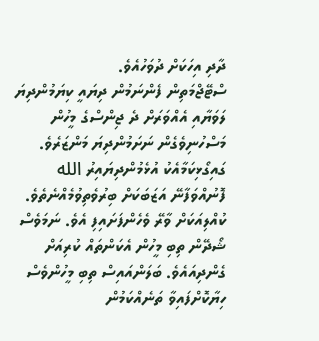ދާދި އިހަކަށް ދުވަހުއެވެ.
ސްޓޭޖްމަތިން ފެންނަމުން ދިޔައީ ކިޔަމުންދިޔަ ލަވަޔާއި އެއްވަރަށް ދެ ޖިންސްގެ މީހުން މަސްހުނިވެގެން ނަށަމުންދިޔަ މަންޒަރެވެ. ގައިގޯޅިކަމާއެކު އުޅެމުންދިޔައިރު الله ފޮނުއްވަފާނޭ އަޒަބަކަށް ބިރުވެތިވުމެއްނެތެވެ. ކުއްލިއަކަށް ވާރޭ ވެހެންފަށައިފި އެވެ. ނަމަވެސް ޝޯދޭން ތިބި މީހުން އެކަންތައް ކުރިއަށް ގެންދިއައެވެ. ބަލަންއައިސް ތިބި މީހުންވެސް ހިޔާކޮށްފައިވާ ތަނެއްކަމުން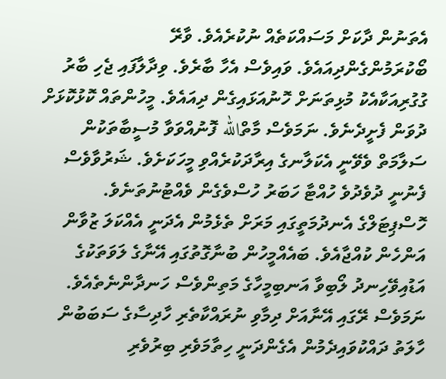އެތަނުން ދާކަށް މަސައްކަތެއް ނުކުރެއެވެ. ވާރޭ ބޯކުރަމުންގެންދިއައެވެ. ވައިވެސް އެހާ ބާރެވެ. ވިދާލާފައި ޖެހި ބާރު ގުގުރިއަކާއެކު މުޅިތަނަށް ހޮނުއަޅައިގެން ދިއައެވެ. މީހުންތައް ކޮޅުކޮޅަށް ދުވަން ފެށީދެނެވެ. ނަމަވެސް މާތްالله ފޮނުއްވަވާ މުސީބާތަކުން ސަލާމަތް ވެވޭނީ އެކަލާނގެ އިރާދަކުރެއްވި މީހަކަށެވެ. ޝަރުވާވެސް ފެނުނީ ދުވެދުވެ ހުއްޓާ ހަބަރު ހުސްވެގެން ވެއްޓުނުތަނެވެ.
ހޮސްޕިޓަލްގެ އެނދުމަތީގައި މަރަށް ތެޅެމުން އެދަނީ އެއްކަލަ ޒުވާން އަންހެން ކުއްޖާއެވެ. ބައެއްމީހުން ބުނާގޮތުގައި އޭނާގެ ލަވަތަކުގެ އަޑުއިވޭހިނދު ލޯބިވާ އަނބިމީހާގެ މަތިންވެސް ހަނދާންނެތެއެވެ. ނަމަވެސް ރޭގައި އޭނާއަށް ދިމާވި ނުރައްކާތެރި ހާދިސާގެ ސަބަބުން ހާލަތު ދައްކުވައިދެމުން އެގެންދަނީ ހިތާމަވެރި ބިރުވެރި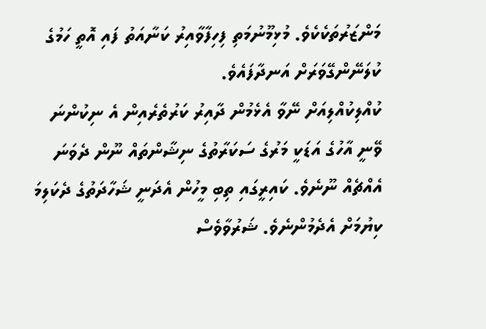މަންޒަރުތަކެކެވެ. މުޅިމޫނުމަތި ފިހިފާވާއިރު ކަނާއަތު ފައި އޮތީ ހަމުގެ ކުލަނޭންގޭވަރަށް އަނދާފައެވެ.
ކުއްލިކުއްލިއަށް ނޭވާ އެޅެމުން ދާއިރު ކަރުތެރެއިން އެ ނިކުންނަ ވޭނީ އާހުގެ އަޑަކީ މަރުގެ ސަކަރާތުގެ ނިޝާންތައް ނޫން ދެވަނަ އެއްޗެއް ނޫނެވެ. ކައިރީގައި ތިބި މީހުން އެދަނީ ޝަހާދަތުގެ ދެކަލިމަ ކިޔުމަށް އެދެމުންނެވެ. ޝަރުވާވެސް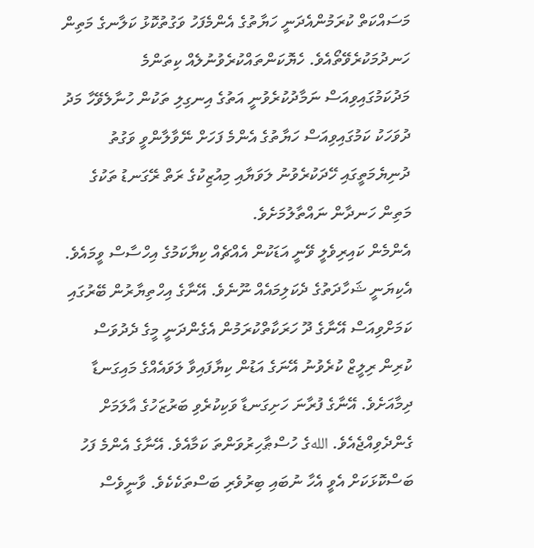މަސައްކަތް ކުރަމުންއެދަނީ ހަޔާތުގެ އެންމެފަހު ވަގުތުކޮޅު ކަލާނގެ މަތިން ހަނދުމަކުރެވޭތޯއެވެ. ހެޔޮކަންތައްކުރެވުނުލެއް ކިތަންމެ މަދުކަމުގައިވިއަސް ނަމާދުކުރެވުނީ އަތުގެ އިނގިލި ތަކުން ހުނާލެވޭހާ މަދު ދުވަހަކު ކަމުގައިވިއަސް ހަޔާތުގެ އެންމެ ފަހަށް ނޭވާލާންވީ ވަގުތު ދުނިޔެމަތީގައި ހޭދަކުރެވުނު ލަވަޔާއި މިއުޒިކުގެ ރަތް ރޭގަނޑު ތަކުގެ މަތިން ހަނދާން ނައްތާލުމަށެވެ.
އެންމެން ކައިރިވެލީ ވޭނީ އަޑަކުން އެއްޗެއް ކިޔާކަމުގެ އިހްސާސް ވީމައެވެ. އެކިޔަނީ ޝަހާދަތުގެ ދެކަލިމައެއް ނޫނެވެ. އޭނާގެ އިހްތިޔާރުން ބޭރުގައި ކަމަށްވިއަސް އޭނާގެ ދޫ ހަރަކާތްކުރަމުން އެގެންދަނީ މީގެ ދެދުވަސް ކުރިން ރިލީޒް ކުރެވުނު އޭނަގެ އަޑުން ކިޔާފައިވާ ލަވައެއްގެ މައިގަނޑާ ދިމާއަށެވެ. އޭނާގެ ފުރާނަ ހަށިގަނޑާ ވަކިކުރެވި ބަރުޒަހުގެ އާލަމަށް ގެންދެވިއްޖެއެވެ. اللهގެ ހުސްޠާހިރުވަންތަ ކަމާއެވެ. އޭނާގެ އެންމެ ފަހު ބަސްކޮޅަކަށް އެވީ އެހާ ނުބައި ބިރުވެރި ބަސްތަކެކެވެ. ވާނީވެސް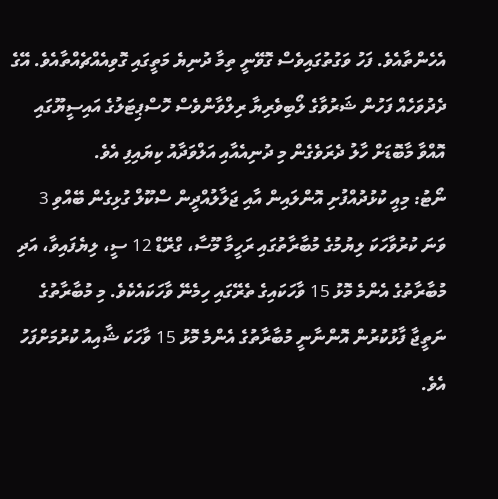އެހެންތާއެވެ. ފަހު ވަގުތުގައިވެސް ގޮވޭނީ ތިމާ ދުނިޔެ މަތީގައި ގޮވިއެއްޗެއްތާއެވެ. އޭގެ ދެދުވަހެއް ފަހުން ޝަރުވާގެ ލޯބިވެރިޔާ ރިލްވާންވެސް ހޮސްޕިޓަލުގެ އައިސީޔޫގައި އޮއްވާ މާބޮޑަށް ހާލު ދެރަވެގެން މި ދުނިއެއާއި އަލްވަދާއު ކިޔައިފި އެވެ.
ނޯޓު: މިއީ ކުޅުދުއްފުށި އޮންލައިން އާއި ޖަލާލުއްދީން ސްކޫލް ގުޅިގެން ބޭއްވި 3 ވަނަ ކުރުވާހަކަ ލިޔުމުގެ މުބާރާތުގައި ރަހީމާ މޫސާ، ގްރޭޑް 12 ސީ، ލިޔެފައިވާ، އަދި މުބާރާތުގެ އެންމެ މޮޅު 15 ވާހަކައިގެ ތެރޭގައި ހިމެނޭ ވާހަކައެކެވެ. މި މުބާރާތުގެ ނަތީޖާ ފާޅުކުރުން އޮންނާނީ މުބާރާތުގެ އެންމެ މޮޅު 15 ވާހަކަ ޝާއިއު ކުރުމަށްފަހު އެވެ.